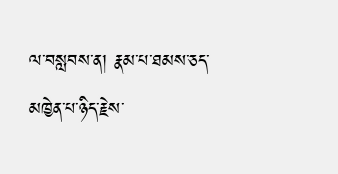ལ་བསླབས་ན། རྣམ་པ་ཐམས་ཅད་མཁྱེན་པ་ཉིད་རྗེས་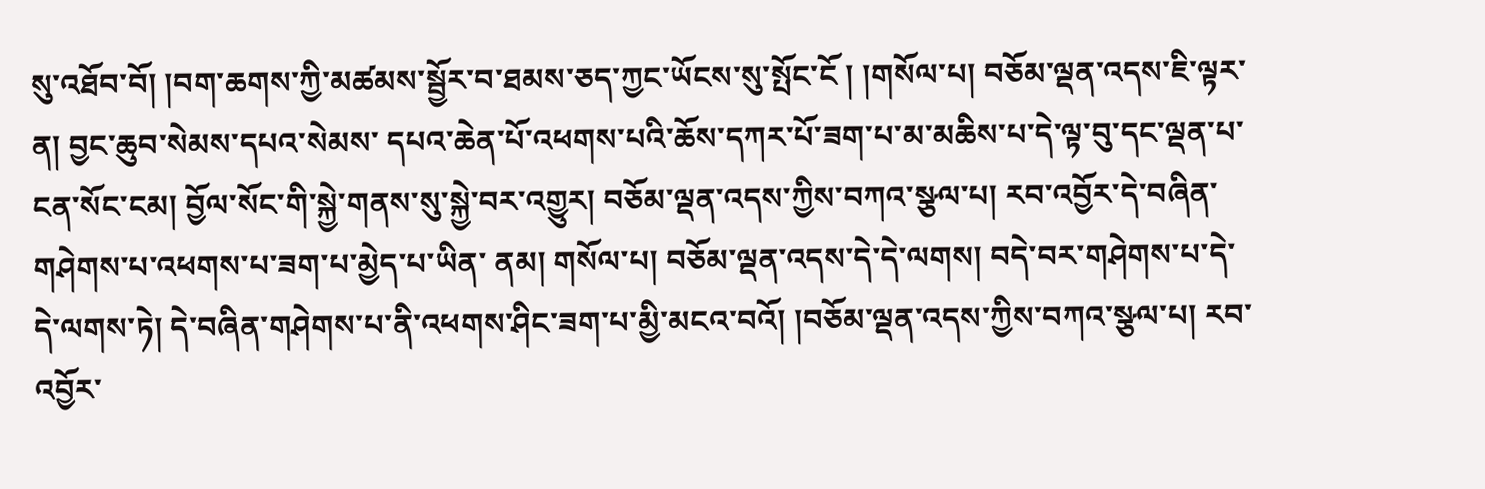སུ་འཐོབ་བོ། །བག་ཆགས་ཀྱི་མཚམས་སྦྱོར་བ་ཐམས་ཅད་ཀྱང་ཡོངས་སུ་སྤོང་ངོ ། །གསོལ་པ། བཅོམ་ལྡན་འདས་ཇི་ལྟར་ན། བྱང་ཆུབ་སེམས་དཔའ་སེམས་ དཔའ་ཆེན་པོ་འཕགས་པའི་ཆོས་དཀར་པོ་ཟག་པ་མ་མཆིས་པ་དེ་ལྟ་བུ་དང་ལྡན་པ་ངན་སོང་ངམ། བྱོལ་སོང་གི་སྐྱེ་གནས་སུ་སྐྱེ་བར་འགྱུར། བཅོམ་ལྡན་འདས་ཀྱིས་བཀའ་སྩལ་པ། རབ་འབྱོར་དེ་བཞིན་གཤེགས་པ་འཕགས་པ་ཟག་པ་མྱེད་པ་ཡིན་ ནམ། གསོལ་པ། བཅོམ་ལྡན་འདས་དེ་དེ་ལགས། བདེ་བར་གཤེགས་པ་དེ་དེ་ལགས་ཏེ། དེ་བཞིན་གཤེགས་པ་ནི་འཕགས་ཤིང་ཟག་པ་མྱི་མངའ་བའོ། །བཅོམ་ལྡན་འདས་ཀྱིས་བཀའ་སྩལ་པ། རབ་འབྱོར་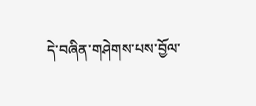དེ་བཞིན་གཤེགས་པས་བྱོལ་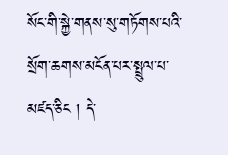སོང་གི་སྐྱེ་གནས་སུ་གཏོགས་པའི་སྲོག་ཆགས་མངོན་པར་སྤྲུལ་པ་མཛད་ཅིང ། དེ་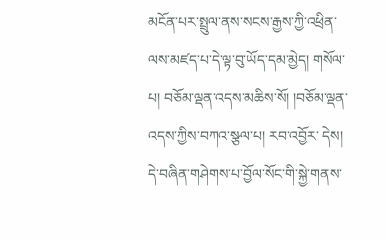མངོན་པར་སྤྲུལ་ནས་སངས་རྒྱས་ཀྱི་འཕྲིན་ལས་མཛད་པ་དེ་ལྟ་བུ་ཡོད་དམ་མྱེད། གསོལ་པ། བཅོམ་ལྡན་འདས་མཆིས་སོ། །བཅོམ་ལྡན་འདས་ཀྱིས་བཀའ་སྩལ་པ། རབ་འབྱོར་ དེས། དེ་བཞིན་གཤེགས་པ་བྱོལ་སོང་གི་སྐྱེ་གནས་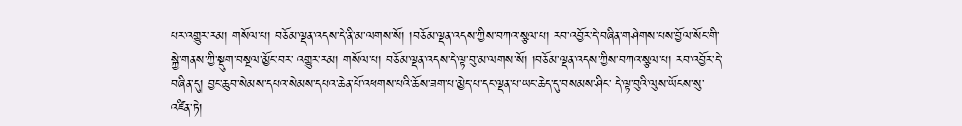པར་འགྱུར་རམ། གསོལ་པ། བཅོམ་ལྡན་འདས་དེ་ནི་མ་ལགས་སོ། །བཅོམ་ལྡན་འདས་ཀྱིས་བཀའ་སྩལ་པ། རབ་འབྱོར་དེ་བཞིན་གཤེགས་པས་བྱོལ་སོང་གི་སྐྱེ་གནས་ཀྱི་སྡུག་བསྔལ་མྱོང་བར་ འགྱུར་རམ། གསོལ་པ། བཅོམ་ལྡན་འདས་དེ་ལྟ་བུ་མ་ལགས་སོ། །བཅོམ་ལྡན་འདས་ཀྱིས་བཀའ་སྩལ་པ། རབ་འབྱོར་དེ་བཞིན་དུ། བྱང་ཆུབ་སེམས་དཔའ་སེམས་དཔའ་ཆེན་པོ་འཕགས་པའི་ཆོས་ཟག་པ་མྱེད་པ་དང་ལྡན་པ་ཡང་ཆེད་དུ་བསམས་ཤིང་ དེ་ལྟ་བུའི་ལུས་ཡོངས་སུ་འཛིན་ཏེ།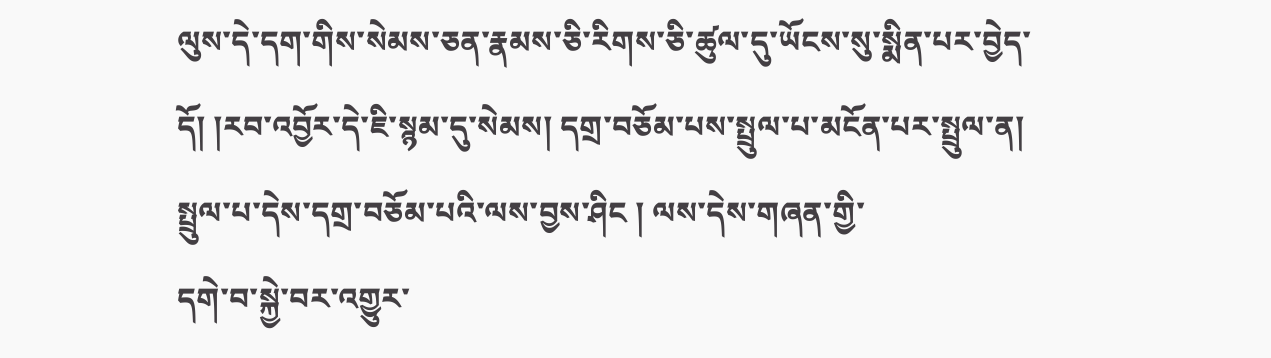ལུས་དེ་དག་གིས་སེམས་ཅན་རྣམས་ཅི་རིགས་ཅི་ཚུལ་དུ་ཡོངས་སུ་སྨིན་པར་བྱེད་དོ། །རབ་འབྱོར་དེ་ཇི་སྙམ་དུ་སེམས། དགྲ་བཅོམ་པས་སྤྲུལ་པ་མངོན་པར་སྤྲུལ་ན། སྤྲུལ་པ་དེས་དགྲ་བཅོམ་པའི་ལས་བྱས་ཤིང ། ལས་དེས་གཞན་གྱི་
དགེ་བ་སྐྱེ་བར་འགྱུར་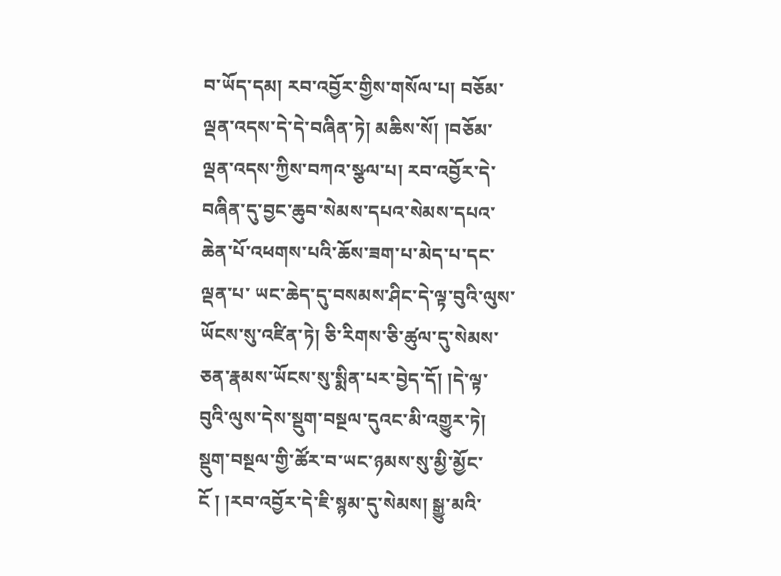བ་ཡོད་དམ། རབ་འབྱོར་གྱིས་གསོལ་པ། བཅོམ་ལྡན་འདས་དེ་དེ་བཞིན་ཏེ། མཆིས་སོ། །བཅོམ་ལྡན་འདས་ཀྱིས་བཀའ་སྩལ་པ། རབ་འབྱོར་དེ་བཞིན་དུ་བྱང་ཆུབ་སེམས་དཔའ་སེམས་དཔའ་ཆེན་པོ་འཕགས་པའི་ཆོས་ཟག་པ་མེད་པ་དང་ལྡན་པ་ ཡང་ཆེད་དུ་བསམས་ཤིང་དེ་ལྟ་བུའི་ལུས་ཡོངས་སུ་འཛིན་ཏེ། ཅི་རིགས་ཅི་ཚུལ་དུ་སེམས་ཅན་རྣམས་ཡོངས་སུ་སྨིན་པར་བྱེད་དོ། །དེ་ལྟ་བུའི་ལུས་དེས་སྡུག་བསྔལ་དུའང་མི་འགྱུར་ཏེ། སྡུག་བསྔལ་གྱི་ཚོར་བ་ཡང་ཉམས་སུ་མྱི་མྱོང་ངོ ། །རབ་འབྱོར་དེ་ཇི་སྙམ་དུ་སེམས། སྒྱུ་མའི་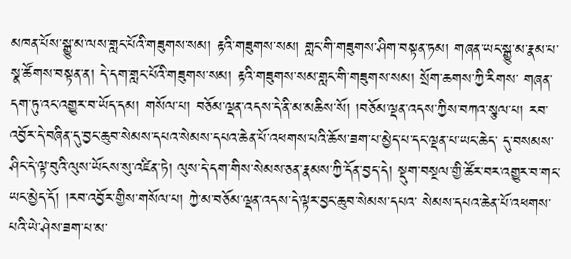མཁན་པོས་སྒྱུ་མ་ལས་གླང་པོའི་གཟུགས་སམ། རྟའི་གཟུགས་སམ། གླང་གི་གཟུགས་ཤིག་བསྟན་ཏམ། གཞན་ཡང་སྒྱུ་མ་རྣམ་པ་སྣ་ཚོགས་བསྟན་ན། དེ་དག་གླང་པོའི་གཟུགས་སམ། རྟའི་གཟུགས་སམ་གླང་གི་གཟུགས་སམ། སྲོག་ཆགས་ཀྱི་རིགས་ གཞན་དག་ཏུ་འང་འགྱུར་བ་ཡོད་དམ། གསོལ་པ། བཅོམ་ལྡན་འདས་དེ་ནི་མ་མཆིས་སོ། །བཅོམ་ལྡན་འདས་ཀྱིས་བཀའ་སྩལ་པ། རབ་འབྱོར་དེ་བཞིན་དུ་བྱང་ཆུབ་སེམས་དཔའ་སེམས་དཔའ་ཆེན་པོ་འཕགས་པའི་ཆོས་ཟག་པ་མྱེད་པ་དང་ལྡན་པ་ཡང་ཆེད་ དུ་བསམས་ཤིང་དེ་ལྟ་བུའི་ལུས་ཡོངས་སུ་འཛིན་ཏེ། ལུས་དེ་དག་གིས་སེམས་ཅན་རྣམས་ཀྱི་དོན་བྱད་དེ། སྡུག་བསྔལ་གྱི་ཚོར་བར་འགྱུར་བ་གང་ཡང་མྱེད་དོ། །རབ་འབྱོར་གྱིས་གསོལ་པ། ཀྱེ་མ་བཅོམ་ལྡན་འདས་དེ་ལྟར་བྱང་ཆུབ་སེམས་དཔའ་ སེམས་དཔའ་ཆེན་པོ་འཕགས་པའི་ཡེ་ཤེས་ཟག་པ་མ་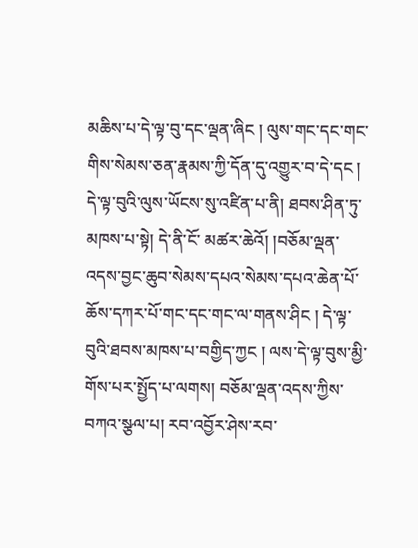མཆིས་པ་དེ་ལྟ་བུ་དང་ལྡན་ཞིང ། ལུས་གང་དང་གང་གིས་སེམས་ཅན་རྣམས་ཀྱི་དོན་དུ་འགྱུར་བ་དེ་དང ། དེ་ལྟ་བུའི་ལུས་ཡོངས་སུ་འཛིན་པ་ནི། ཐབས་ཤིན་ཏུ་མཁས་པ་སྟེ། དེ་ནི་ངོ་ མཚར་ཆེའོ། །བཅོམ་ལྡན་འདས་བྱང་ཆུབ་སེམས་དཔའ་སེམས་དཔའ་ཆེན་པོ་ཆོས་དཀར་པོ་གང་དང་གང་ལ་གནས་ཤིང ། དེ་ལྟ་བུའི་ཐབས་མཁས་པ་བགྱིད་ཀྱང ། ལས་དེ་ལྟ་བུས་མྱི་གོས་པར་སྤྱོད་པ་ལགས། བཅོམ་ལྡན་འདས་ཀྱིས་
བཀའ་སྩལ་པ། རབ་འབྱོར་ཤེས་རབ་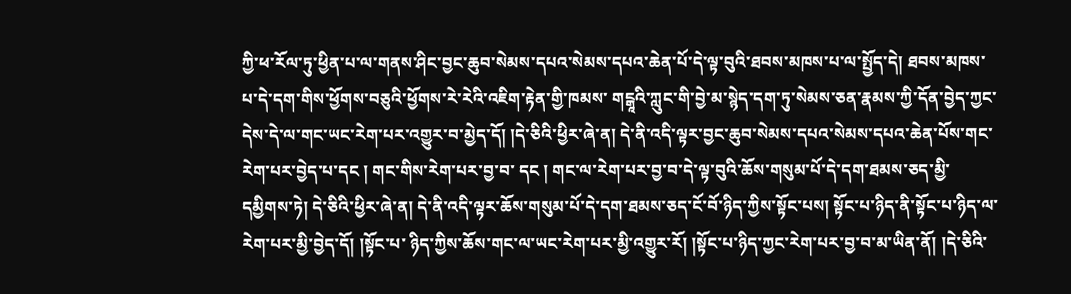ཀྱི་ཕ་རོལ་ཏུ་ཕྱིན་པ་ལ་གནས་ཤིང་བྱང་ཆུབ་སེམས་དཔའ་སེམས་དཔའ་ཆེན་པོ་དེ་ལྟ་བུའི་ཐབས་མཁས་པ་ལ་སྤྱོད་དེ། ཐབས་མཁས་པ་དེ་དག་གིས་ཕྱོགས་བཅུའི་ཕྱོགས་རེ་རེའི་འཇིག་རྟེན་གྱི་ཁམས་ གངྒཱའི་ཀླུང་གི་བྱེ་མ་སྙེད་དག་ཏུ་སེམས་ཅན་རྣམས་ཀྱི་དོན་བྱེད་ཀྱང་དེས་དེ་ལ་གང་ཡང་རེག་པར་འགྱུར་བ་མྱེད་དོ། །དེ་ཅིའི་ཕྱིར་ཞེ་ན། དེ་ནི་འདི་ལྟར་བྱང་ཆུབ་སེམས་དཔའ་སེམས་དཔའ་ཆེན་པོས་གང་རེག་པར་བྱེད་པ་དང ། གང་གིས་རེག་པར་བྱ་བ་ དང ། གང་ལ་རེག་པར་བྱ་བ་དེ་ལྟ་བུའི་ཆོས་གསུམ་པོ་དེ་དག་ཐམས་ཅད་མྱི་དམྱིགས་ཏེ། དེ་ཅིའི་ཕྱིར་ཞེ་ན། དེ་ནི་འདི་ལྟར་ཆོས་གསུམ་པོ་དེ་དག་ཐམས་ཅད་ངོ་བོ་ཉིད་ཀྱིས་སྟོང་པས། སྟོང་པ་ཉིད་ནི་སྟོང་པ་ཉིད་ལ་རེག་པར་མྱི་བྱེད་དོ། །སྟོང་པ་ ཉིད་ཀྱིས་ཆོས་གང་ལ་ཡང་རེག་པར་མྱི་འགྱུར་རོ། །སྟོང་པ་ཉིད་ཀྱང་རེག་པར་བྱ་བ་མ་ཡིན་ནོ། །དེ་ཅིའི་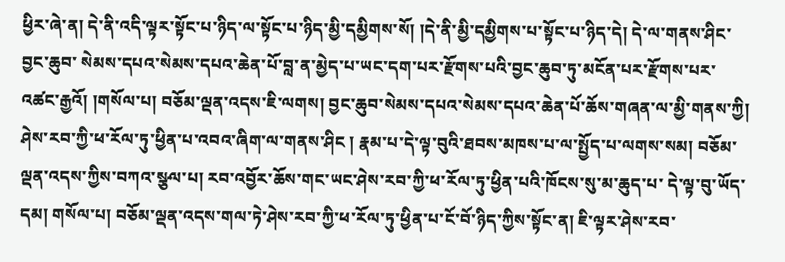ཕྱིར་ཞེ་ན། དེ་ནི་འདི་ལྟར་སྟོང་པ་ཉིད་ལ་སྟོང་པ་ཉིད་མྱི་དམྱིགས་སོ། །དེ་ནི་མྱི་དམྱིགས་པ་སྟོང་པ་ཉིད་དེ། དེ་ལ་གནས་ཤིང་བྱང་ཆུབ་ སེམས་དཔའ་སེམས་དཔའ་ཆེན་པོ་བླ་ན་མྱེད་པ་ཡང་དག་པར་རྫོགས་པའི་བྱང་ཆུབ་ཏུ་མངོན་པར་རྫོགས་པར་འཚང་རྒྱའོ། །གསོལ་པ། བཅོམ་ལྡན་འདས་ཇི་ལགས། བྱང་ཆུབ་སེམས་དཔའ་སེམས་དཔའ་ཆེན་པོ་ཆོས་གཞན་ལ་མྱི་གནས་ཀྱི། ཤེས་རབ་ཀྱི་ཕ་རོལ་ཏུ་ཕྱིན་པ་འབའ་ཞིག་ལ་གནས་ཤིང ། རྣམ་པ་དེ་ལྟ་བུའི་ཐབས་མཁས་པ་ལ་སྤྱོད་པ་ལགས་སམ། བཅོམ་ལྡན་འདས་ཀྱིས་བཀའ་སྩལ་པ། རབ་འབྱོར་ཆོས་གང་ཡང་ཤེས་རབ་ཀྱི་ཕ་རོལ་ཏུ་ཕྱིན་པའི་ཁོངས་སུ་མ་ཆུད་པ་ དེ་ལྟ་བུ་ཡོད་དམ། གསོལ་པ། བཅོམ་ལྡན་འདས་གལ་ཏེ་ཤེས་རབ་ཀྱི་ཕ་རོལ་ཏུ་ཕྱིན་པ་ངོ་བོ་ཉིད་ཀྱིས་སྟོང་ན། ཇི་ལྟར་ཤེས་རབ་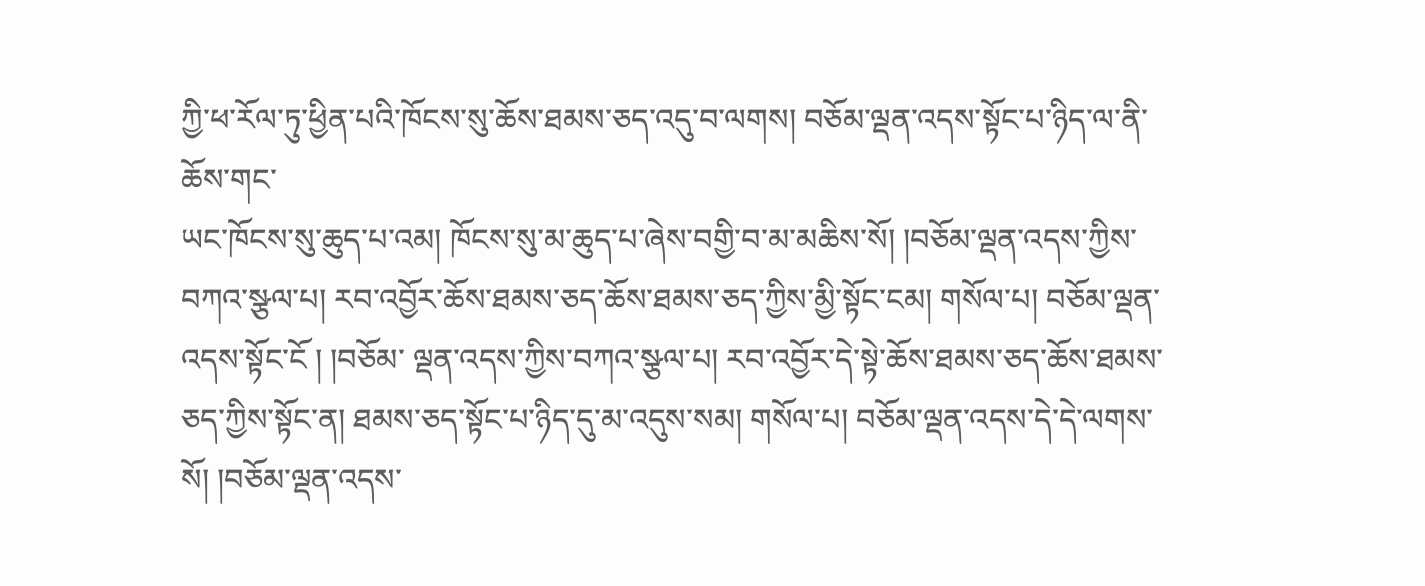ཀྱི་ཕ་རོལ་ཏུ་ཕྱིན་པའི་ཁོངས་སུ་ཆོས་ཐམས་ཅད་འདུ་བ་ལགས། བཅོམ་ལྡན་འདས་སྟོང་པ་ཉིད་ལ་ནི་ཆོས་གང་
ཡང་ཁོངས་སུ་ཆུད་པ་འམ། ཁོངས་སུ་མ་ཆུད་པ་ཞེས་བགྱི་བ་མ་མཆིས་སོ། །བཅོམ་ལྡན་འདས་ཀྱིས་བཀའ་སྩལ་པ། རབ་འབྱོར་ཆོས་ཐམས་ཅད་ཆོས་ཐམས་ཅད་ཀྱིས་མྱི་སྟོང་ངམ། གསོལ་པ། བཅོམ་ལྡན་འདས་སྟོང་ངོ ། །བཅོམ་ ལྡན་འདས་ཀྱིས་བཀའ་སྩལ་པ། རབ་འབྱོར་དེ་སྟེ་ཆོས་ཐམས་ཅད་ཆོས་ཐམས་ཅད་ཀྱིས་སྟོང་ན། ཐམས་ཅད་སྟོང་པ་ཉིད་དུ་མ་འདུས་སམ། གསོལ་པ། བཅོམ་ལྡན་འདས་དེ་དེ་ལགས་སོ། །བཅོམ་ལྡན་འདས་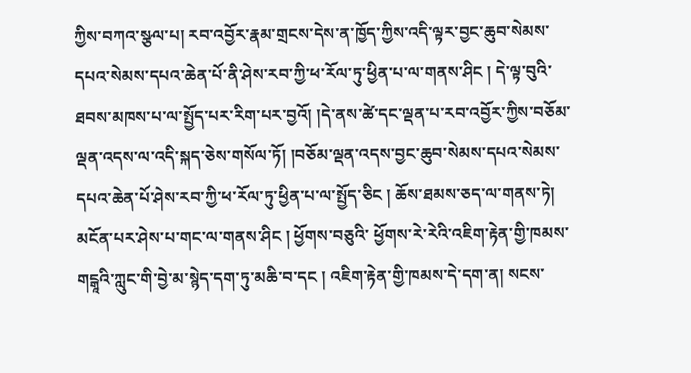ཀྱིས་བཀའ་སྩལ་པ། རབ་འབྱོར་རྣམ་གྲངས་དེས་ན་ཁྱོད་ཀྱིས་འདི་ལྟར་བྱང་ཆུབ་སེམས་དཔའ་སེམས་དཔའ་ཆེན་པོ་ནི་ཤེས་རབ་ཀྱི་ཕ་རོལ་ཏུ་ཕྱིན་པ་ལ་གནས་ཤིང ། དེ་ལྟ་བུའི་ཐབས་མཁས་པ་ལ་སྤྱོད་པར་རིག་པར་བྱའོ། །དེ་ནས་ཚེ་དང་ལྡན་པ་རབ་འབྱོར་ཀྱིས་བཅོམ་ ལྡན་འདས་ལ་འདི་སྐད་ཅེས་གསོལ་ཏོ། །བཅོམ་ལྡན་འདས་བྱང་ཆུབ་སེམས་དཔའ་སེམས་དཔའ་ཆེན་པོ་ཤེས་རབ་ཀྱི་ཕ་རོལ་ཏུ་ཕྱིན་པ་ལ་སྤྱོད་ཅིང ། ཆོས་ཐམས་ཅད་ལ་གནས་ཏེ། མངོན་པར་ཤེས་པ་གང་ལ་གནས་ཤིང ། ཕྱོགས་བཅུའི་ ཕྱོགས་རེ་རེའི་འཇིག་རྟེན་གྱི་ཁམས་གངྒཱའི་ཀླུང་གི་བྱེ་མ་སྙེད་དག་ཏུ་མཆི་བ་དང ། འཇིག་རྟེན་གྱི་ཁམས་དེ་དག་ན། སངས་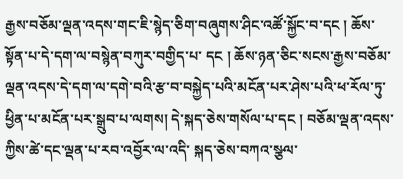རྒྱས་བཅོམ་ལྡན་འདས་གང་ཇི་སྙེད་ཅིག་བཞུགས་ཤིང་འཚོ་སྐྱོང་བ་དང ། ཆོས་སྟོན་པ་དེ་དག་ལ་བསྙེན་བཀུར་བགྱིད་པ་ དང ། ཆོས་ཉན་ཅིང་སངས་རྒྱས་བཅོམ་ལྡན་འདས་དེ་དག་ལ་དགེ་བའི་རྩ་བ་བསྐྱེད་པའི་མངོན་པར་ཤེས་པའི་ཕ་རོལ་ཏུ་ཕྱིན་པ་མངོན་པར་སྒྲུབ་པ་ལགས། དེ་སྐད་ཅེས་གསོལ་པ་དང ། བཅོམ་ལྡན་འདས་ཀྱིས་ཚེ་དང་ལྡན་པ་རབ་འབྱོར་ལ་འདི་ སྐད་ཅེས་བཀའ་སྩལ་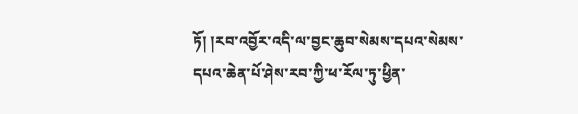ཏོ། །རབ་འབྱོར་འདི་ལ་བྱང་ཆུབ་སེམས་དཔའ་སེམས་དཔའ་ཆེན་པོ་ཤེས་རབ་ཀྱི་ཕ་རོལ་ཏུ་ཕྱིན་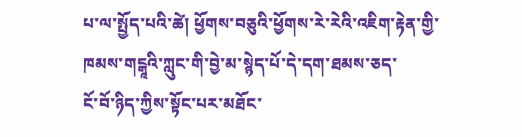པ་ལ་སྤྱོད་པའི་ཚེ། ཕྱོགས་བཅུའི་ཕྱོགས་རེ་རེའི་འཇིག་རྟེན་གྱི་ཁམས་གངྒཱའི་ཀླུང་གི་བྱེ་མ་སྙེད་པོ་དེ་དག་ཐམས་ཅད་
ངོ་བོ་ཉིད་ཀྱིས་སྟོང་པར་མཐོང་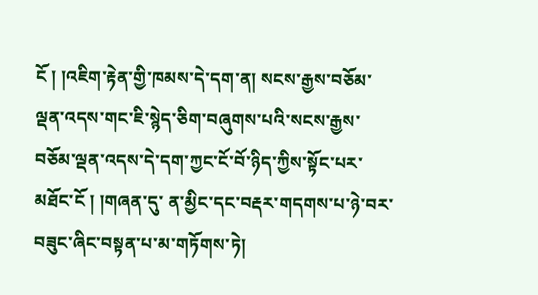ངོ ། །འཇིག་རྟེན་གྱི་ཁམས་དེ་དག་ན། སངས་རྒྱས་བཅོམ་ལྡན་འདས་གང་ཇི་སྙེད་ཅིག་བཞུགས་པའི་སངས་རྒྱས་བཅོམ་ལྡན་འདས་དེ་དག་ཀྱང་ངོ་བོ་ཉིད་ཀྱིས་སྟོང་པར་མཐོང་ངོ ། །གཞན་དུ་ ན་མྱིང་དང་བརྡར་གདགས་པ་ཉེ་བར་བཟུང་ཞིང་བསྟན་པ་མ་གཏོགས་ཏེ།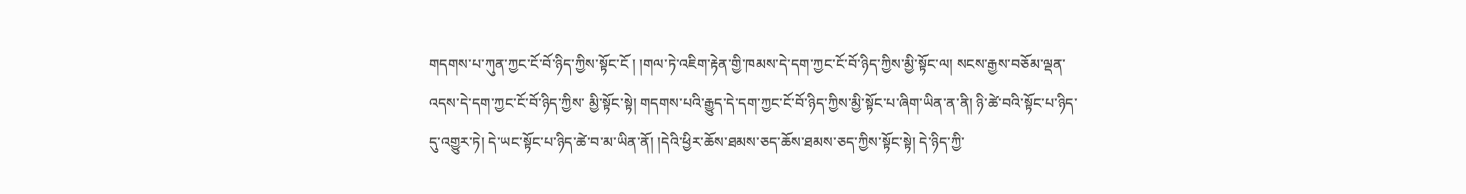གདགས་པ་ཀུན་ཀྱང་ངོ་བོ་ཉིད་ཀྱིས་སྟོང་ངོ ། །གལ་ཏེ་འཇིག་རྟེན་གྱི་ཁམས་དེ་དག་ཀྱང་ངོ་བོ་ཉིད་ཀྱིས་མྱི་སྟོང་ལ། སངས་རྒྱས་བཅོམ་ལྡན་འདས་དེ་དག་ཀྱང་ངོ་བོ་ཉིད་ཀྱིས་ མྱི་སྟོང་སྟེ། གདགས་པའི་རྒྱུད་དེ་དག་ཀྱང་ངོ་བོ་ཉིད་ཀྱིས་མྱི་སྟོང་པ་ཞིག་ཡིན་ན་ནི། ཉི་ཚེ་བའི་སྟོང་པ་ཉིད་དུ་འགྱུར་ཏེ། དེ་ཡང་སྟོང་པ་ཉིད་ཚེ་བ་མ་ཡིན་ནོ། །དེའི་ཕྱིར་ཆོས་ཐམས་ཅད་ཆོས་ཐམས་ཅད་ཀྱིས་སྟོང་སྟེ། དེ་ཉིད་ཀྱི་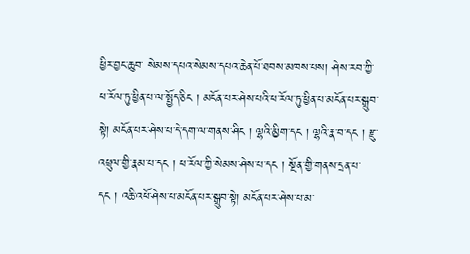ཕྱིར་བྱང་ཆུབ་ སེམས་དཔའ་སེམས་དཔའ་ཆེན་པོ་ཐབས་མཁས་པས། ཤེས་རབ་ཀྱི་ཕ་རོལ་ཏུ་ཕྱིན་པ་ལ་སྤྱོད་ཅིང ། མངོན་པར་ཤེས་པའི་ཕ་རོལ་ཏུ་ཕྱིན་པ་མངོན་པར་སྒྲུབ་སྟེ། མངོན་པར་ཤེས་པ་དེ་དག་ལ་གནས་ཤིང ། ལྷའི་མྱིག་དང ། ལྷའི་རྣ་བ་དང ། རྫུ་འཕྲུལ་གྱི་རྣམ་པ་དང ། ཕ་རོལ་ཀྱི་སེམས་ཤེས་པ་དང ། སྔོན་གྱི་གནས་དྲན་པ་དང ། འཆི་འཕོ་ཤེས་པ་མངོན་པར་སྒྲུབ་སྟེ། མངོན་པར་ཤེས་པ་མ་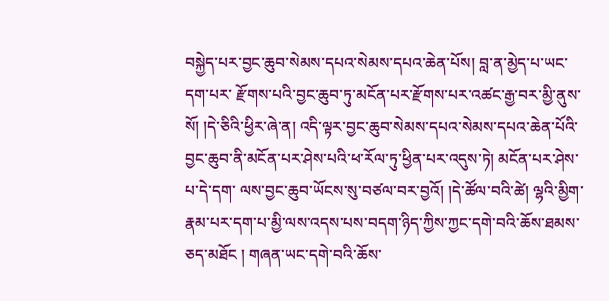བསྐྱེད་པར་བྱང་ཆུབ་སེམས་དཔའ་སེམས་དཔའ་ཆེན་པོས། བླ་ན་མྱེད་པ་ཡང་དག་པར་ རྫོགས་པའི་བྱང་ཆུབ་ཏུ་མངོན་པར་རྫོགས་པར་འཚང་རྒྱ་བར་མྱི་ནུས་སོ། །དེ་ཅིའི་ཕྱིར་ཞེ་ན། འདི་ལྟར་བྱང་ཆུབ་སེམས་དཔའ་སེམས་དཔའ་ཆེན་པོའི་བྱང་ཆུབ་ནི་མངོན་པར་ཤེས་པའི་ཕ་རོལ་ཏུ་ཕྱིན་པར་འདུས་ཏེ། མངོན་པར་ཤེས་པ་དེ་དག་ ལས་བྱང་ཆུབ་ཡོངས་སུ་བཙལ་བར་བྱའོ། །དེ་ཚོལ་བའི་ཚེ། ལྷའི་མྱིག་རྣམ་པར་དག་པ་མྱི་ལས་འདས་པས་བདག་ཉིད་ཀྱིས་ཀྱང་དགེ་བའི་ཆོས་ཐམས་ཅད་མཐོང ། གཞན་ཡང་དགེ་བའི་ཆོས་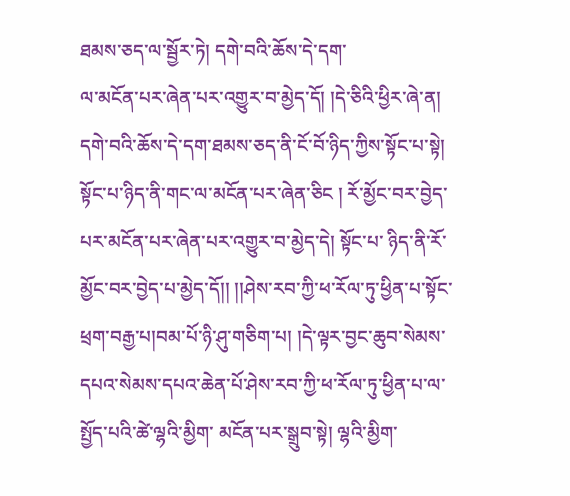ཐམས་ཅད་ལ་སྦྱོར་ཏེ། དགེ་བའི་ཆོས་དེ་དག་
ལ་མངོན་པར་ཞེན་པར་འགྱུར་བ་མྱེད་དོ། །དེ་ཅིའི་ཕྱིར་ཞེ་ན། དགེ་བའི་ཆོས་དེ་དག་ཐམས་ཅད་ནི་ངོ་བོ་ཉིད་ཀྱིས་སྟོང་པ་སྟེ། སྟོང་པ་ཉིད་ནི་གང་ལ་མངོན་པར་ཞེན་ཅིང ། རོ་མྱོང་བར་བྱེད་པར་མངོན་པར་ཞེན་པར་འགྱུར་བ་མྱེད་དེ། སྟོང་པ་ ཉིད་ནི་རོ་མྱོང་བར་བྱེད་པ་མྱེད་དོ།། །།ཤེས་རབ་ཀྱི་ཕ་རོལ་ཏུ་ཕྱིན་པ་སྟོང་ཕྲག་བརྒྱ་པ།བམ་པོ་ཉི་ཤུ་གཅིག་པ། །དེ་ལྟར་བྱང་ཆུབ་སེམས་དཔའ་སེམས་དཔའ་ཆེན་པོ་ཤེས་རབ་ཀྱི་ཕ་རོལ་ཏུ་ཕྱིན་པ་ལ་སྤྱོད་པའི་ཚེ་ལྷའི་མྱིག་ མངོན་པར་སྒྲུབ་སྟེ། ལྷའི་མྱིག་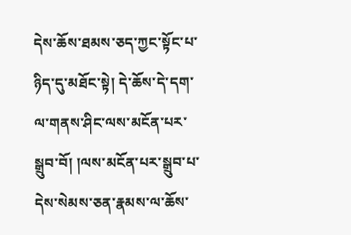དེས་ཆོས་ཐམས་ཅད་ཀྱང་སྟོང་པ་ཉིད་དུ་མཐོང་སྟེ། དེ་ཆོས་དེ་དག་ལ་གནས་ཤིང་ལས་མངོན་པར་སྒྲུབ་བོ། །ལས་མངོན་པར་སྒྲུབ་པ་དེས་སེམས་ཅན་རྣམས་ལ་ཆོས་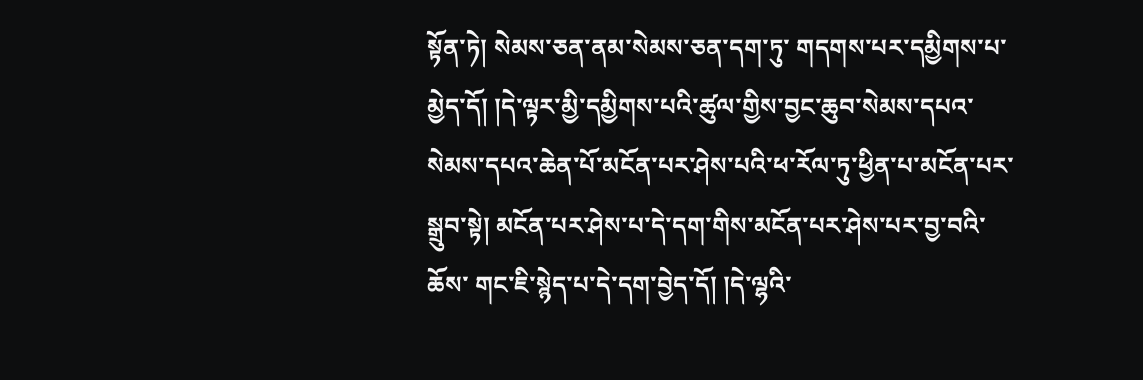སྟོན་ཏེ། སེམས་ཅན་ནམ་སེམས་ཅན་དག་ཏུ་ གདགས་པར་དམྱིགས་པ་མྱེད་དོ། །དེ་ལྟར་མྱི་དམྱིགས་པའི་ཚུལ་གྱིས་བྱང་ཆུབ་སེམས་དཔའ་སེམས་དཔའ་ཆེན་པོ་མངོན་པར་ཤེས་པའི་ཕ་རོལ་ཏུ་ཕྱིན་པ་མངོན་པར་སྒྲུབ་སྟེ། མངོན་པར་ཤེས་པ་དེ་དག་གིས་མངོན་པར་ཤེས་པར་བྱ་བའི་ཆོས་ གང་ཇི་སྙེད་པ་དེ་དག་བྱེད་དོ། །དེ་ལྷའི་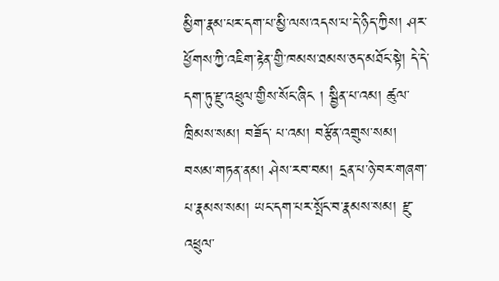མྱིག་རྣམ་པར་དག་པ་མྱི་ལས་འདས་པ་དེ་ཉིད་ཀྱིས། ཤར་ཕྱོགས་ཀྱི་འཇིག་རྟེན་གྱི་ཁམས་ཐམས་ཅད་མཐོང་སྟེ། དེ་དེ་དག་ཏུ་རྫུ་འཕྲུལ་གྱིས་སོང་ཞིང ། སྦྱིན་པ་འམ། ཚུལ་ཁྲིམས་སམ། བཟོད་ པ་འམ། བརྩོན་འགྲུས་སམ། བསམ་གཏན་ནམ། ཤེས་རབ་བམ། དྲན་པ་ཉེ་བར་གཞག་པ་རྣམས་སམ། ཡང་དག་པར་སྤོང་བ་རྣམས་སམ། རྫུ་འཕྲུལ་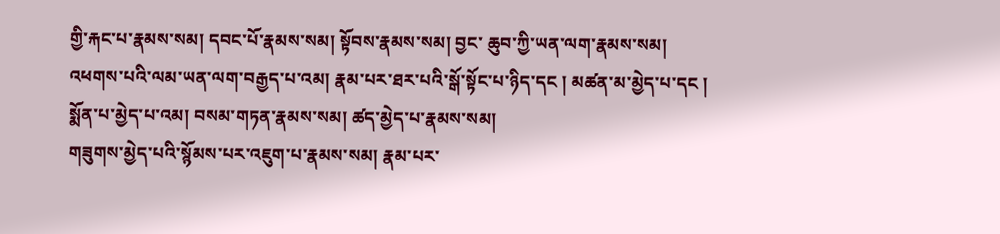གྱི་རྐང་པ་རྣམས་སམ། དབང་པོ་རྣམས་སམ། སྟོབས་རྣམས་སམ། བྱང་ ཆུབ་ཀྱི་ཡན་ལག་རྣམས་སམ། འཕགས་པའི་ལམ་ཡན་ལག་བརྒྱད་པ་འམ། རྣམ་པར་ཐར་པའི་སྒོ་སྟོང་པ་ཉིད་དང ། མཚན་མ་མྱེད་པ་དང ། སྨོན་པ་མྱེད་པ་འམ། བསམ་གཏན་རྣམས་སམ། ཚད་མྱེད་པ་རྣམས་སམ།
གཟུགས་མྱེད་པའི་སྙོམས་པར་འཇུག་པ་རྣམས་སམ། རྣམ་པར་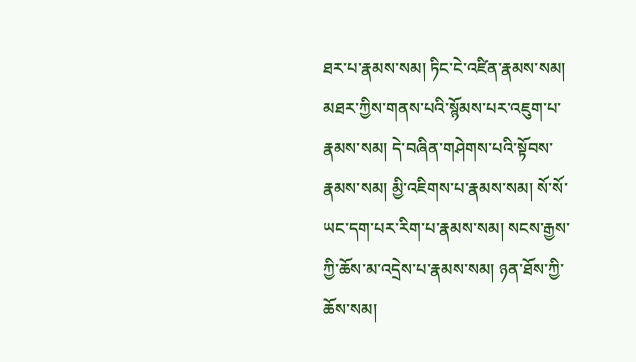ཐར་པ་རྣམས་སམ། ཏིང་ངེ་འཛིན་རྣམས་སམ། མཐར་ཀྱིས་གནས་པའི་སྙོམས་པར་འཇུག་པ་རྣམས་སམ། དེ་བཞིན་གཤེགས་པའི་སྟོབས་ རྣམས་སམ། མྱི་འཇིགས་པ་རྣམས་སམ། སོ་སོ་ཡང་དག་པར་རིག་པ་རྣམས་སམ། སངས་རྒྱས་ཀྱི་ཆོས་མ་འདྲེས་པ་རྣམས་སམ། ཉན་ཐོས་ཀྱི་ཆོས་སམ།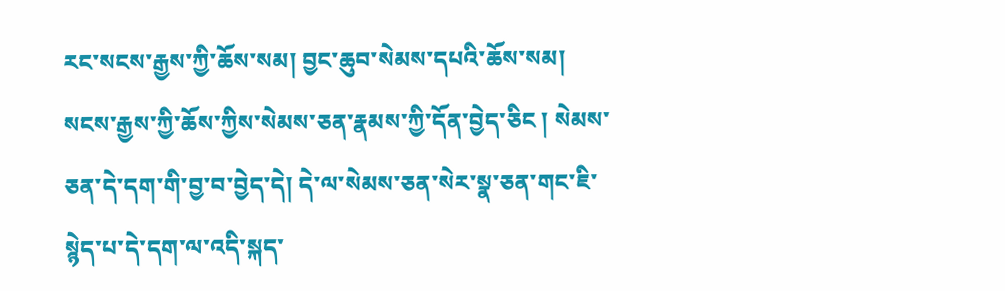རང་སངས་རྒྱས་ཀྱི་ཆོས་སམ། བྱང་ཆུབ་སེམས་དཔའི་ཆོས་སམ། སངས་རྒྱས་ཀྱི་ཆོས་ཀྱིས་སེམས་ཅན་རྣམས་ཀྱི་དོན་བྱེད་ཅིང ། སེམས་ཅན་དེ་དག་གི་བྱ་བ་བྱེད་དེ། དེ་ལ་སེམས་ཅན་སེར་སྣ་ཅན་གང་ཇི་སྙེད་པ་དེ་དག་ལ་འདི་སྐད་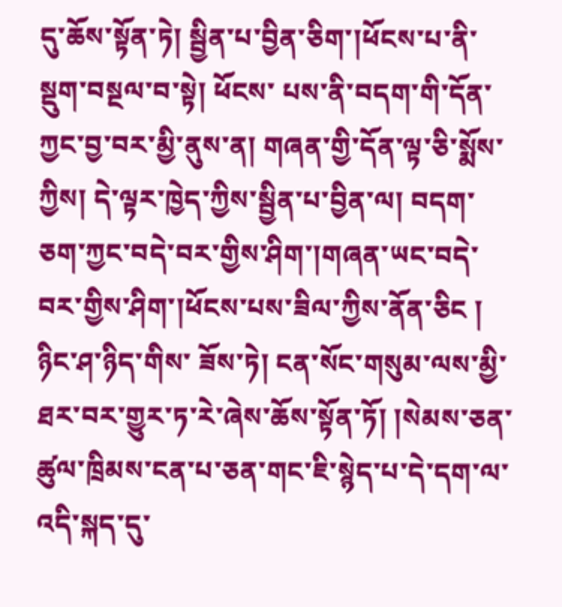དུ་ཆོས་སྟོན་ཏེ། སྦྱིན་པ་བྱིན་ཅིག་།ཕོངས་པ་ནི་སྡུག་བསྔལ་བ་སྟེ། ཕོངས་ པས་ནི་བདག་གི་དོན་ཀྱང་བྱ་བར་མྱི་ནུས་ན། གཞན་གྱི་དོན་ལྟ་ཅི་སྨོས་ཀྱིས། དེ་ལྟར་ཁྱེད་ཀྱིས་སྦྱིན་པ་བྱིན་ལ། བདག་ཅག་ཀྱང་བདེ་བར་གྱིས་ཤིག་།གཞན་ཡང་བདེ་བར་གྱིས་ཤིག་།ཕོངས་པས་ཟིལ་ཀྱིས་ནོན་ཅིང ། ཉིང་ཤ་ཉིད་གིས་ ཟོས་ཏེ། ངན་སོང་གསུམ་ལས་མྱི་ཐར་བར་གྱུར་ཏ་རེ་ཞེས་ཆོས་སྟོན་ཏོ། །སེམས་ཅན་ཚུལ་ཁྲིམས་ངན་པ་ཅན་གང་ཇི་སྙེད་པ་དེ་དག་ལ་འདི་སྐད་དུ་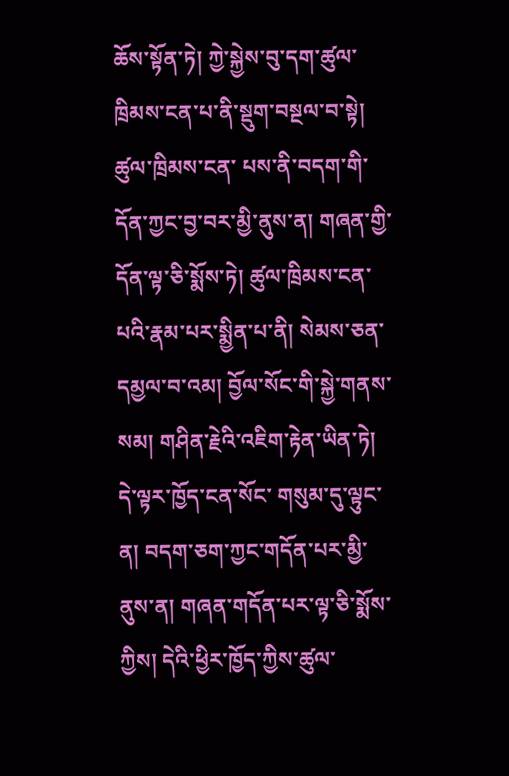ཆོས་སྟོན་ཏེ། ཀྱེ་སྐྱེས་བུ་དག་ཚུལ་ཁྲིམས་ངན་པ་ནི་སྡུག་བསྔལ་བ་སྟེ། ཚུལ་ཁྲིམས་ངན་ པས་ནི་བདག་གི་དོན་ཀྱང་བྱ་བར་མྱི་ནུས་ན། གཞན་གྱི་དོན་ལྟ་ཅི་སྨོས་ཏེ། ཚུལ་ཁྲིམས་ངན་པའི་རྣམ་པར་སྨྱིན་པ་ནི། སེམས་ཅན་དམྱལ་བ་འམ། བྱོལ་སོང་གི་སྐྱེ་གནས་སམ། གཤིན་རྗེའི་འཇིག་རྟེན་ཡིན་ཏེ། དེ་ལྟར་ཁྱོད་ངན་སོང་ གསུམ་དུ་ལྟུང་ན། བདག་ཅག་ཀྱང་གདོན་པར་མྱི་ནུས་ན། གཞན་གདོན་པར་ལྟ་ཅི་སྨོས་ཀྱིས། དེའི་ཕྱིར་ཁྱོད་ཀྱིས་ཚུལ་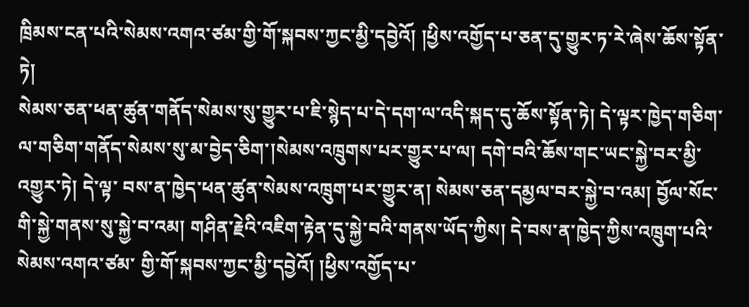ཁྲིམས་ངན་པའི་སེམས་འགའ་ཙམ་གྱི་གོ་སྐབས་ཀྱང་མྱི་དབྱེའོ། །ཕྱིས་འགྱོད་པ་ཅན་དུ་གྱུར་ཏ་རེ་ཞེས་ཆོས་སྟོན་ཏེ།
སེམས་ཅན་ཕན་ཚུན་གནོད་སེམས་སུ་གྱུར་པ་ཇི་སྙེད་པ་དེ་དག་ལ་འདི་སྐད་དུ་ཆོས་སྟོན་ཏེ། དེ་ལྟར་ཁྱེད་གཅིག་ལ་གཅིག་གནོད་སེམས་སུ་མ་བྱེད་ཅིག་།སེམས་འཁྲུགས་པར་གྱུར་པ་ལ། དགེ་བའི་ཆོས་གང་ཡང་སྐྱེ་བར་མྱི་འགྱུར་ཏེ། དེ་ལྟ་ བས་ན་ཁྱེད་ཕན་ཚུན་སེམས་འཁྲུག་པར་གྱུར་ན། སེམས་ཅན་དམྱལ་བར་སྐྱེ་བ་འམ། བྱོལ་སོང་གི་སྐྱེ་གནས་སུ་སྐྱེ་བ་འམ། གཤིན་རྗེའི་འཇིག་རྟེན་དུ་སྐྱེ་བའི་གནས་ཡོད་ཀྱིས། དེ་བས་ན་ཁྱེད་ཀྱིས་འཁྲུག་པའི་སེམས་འགའ་ཙམ་ གྱི་གོ་སྐབས་ཀྱང་མྱི་དབྱེའོ། །ཕྱིས་འགྱོད་པ་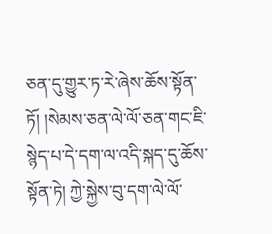ཅན་དུ་གྱུར་ཏ་རེ་ཞེས་ཆོས་སྟོན་ཏོ། །སེམས་ཅན་ལེ་ལོ་ཅན་གང་ཇི་སྙེད་པ་དེ་དག་ལ་འདི་སྐད་དུ་ཆོས་སྟོན་ཏེ། ཀྱེ་སྐྱེས་བུ་དག་ལེ་ལོ་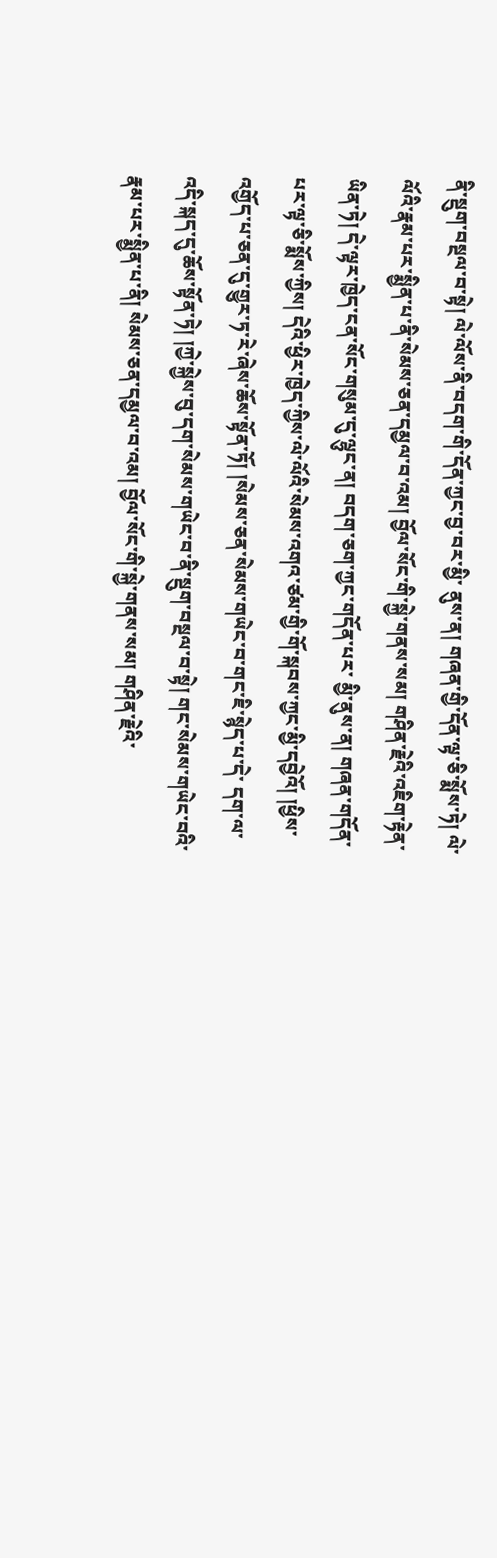ནི་སྡུག་བསྔལ་བ་སྟེ། ལེ་ལོས་ནི་བདག་གི་དོན་ཀྱང་བྱ་བར་མྱི་ ནུས་ན། གཞན་གྱི་དོན་ལྟ་ཅི་སྨོས་ཏེ། ལེ་ལོའི་རྣམ་པར་སྨྱིན་པ་ནི་སེམས་ཅན་དམྱལ་བ་འམ། བྱོལ་སོང་གི་སྐྱེ་གནས་སམ། གཤིན་རྗེའི་འཇིག་རྟེན་ཡིན་ཏེ། དེ་ལྟར་ཁྱེད་ངན་སོང་གསུམ་དུ་ལྷུང་ན། བདག་ཅག་ཀྱང་གདོན་པར་ མྱི་ནུས་ན། གཞན་གདོན་པར་ལྟ་ཅི་སྨོས་ཀྱིས། དེའི་ཕྱིར་ཁྱེད་ཀྱིས་ལེ་ལོའི་སེམས་འགའ་ཙམ་གྱི་གོ་སྐབས་ཀྱང་མྱི་དབྱེའོ། །ཕྱིས་འགྱོད་པ་ཅན་དུ་གྱུར་ཏ་རེ་ཞེས་ཆོས་སྟོན་ཏོ། །སེམས་ཅན་སེམས་གཡེང་བ་གང་ཇི་སྙེད་པ་དེ་ དག་ལ་འདི་སྐད་དུ་ཆོས་སྟོན་ཏེ། །ཀྱེ་སྐྱེས་བུ་དག་སེམས་གཡེང་བ་ནི་སྡུག་བསྔལ་བ་སྟེ། གང་སེམས་གཡེང་བའི་རྣམ་པར་སྨྱིན་པ་ནི། སེམས་ཅན་དམྱལ་བ་འམ། བྱོལ་སོང་གི་སྐྱེ་གནས་སམ། གཤིན་རྗེའི་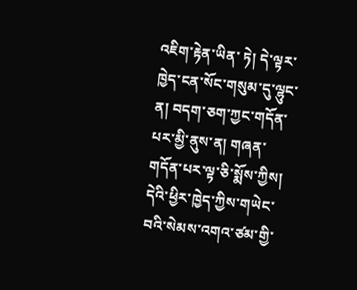འཇིག་རྟེན་ཡིན་ ཏེ། དེ་ལྟར་ཁྱེད་ངན་སོང་གསུམ་དུ་ལྷུང་ན། བདག་ཅག་ཀྱང་གདོན་པར་མྱི་ནུས་ན། གཞན་གདོན་པར་ལྟ་ཅི་སྨོས་ཀྱིས། དེའི་ཕྱིར་ཁྱེད་ཀྱིས་གཡེང་བའི་སེམས་འགའ་ཙམ་གྱི་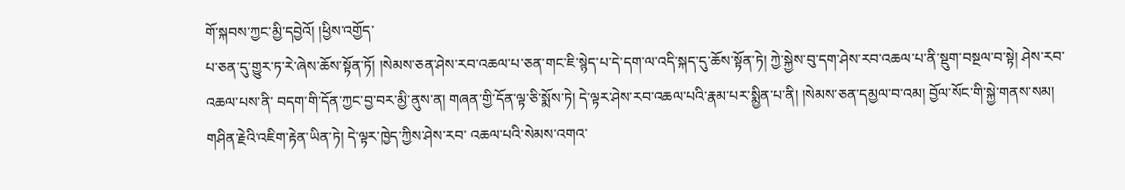གོ་སྐབས་ཀྱང་མྱི་དབྱེའོ། །ཕྱིས་འགྱོད་
པ་ཅན་དུ་གྱུར་ཏ་རེ་ཞེས་ཆོས་སྟོན་ཏོ། །སེམས་ཅན་ཤེས་རབ་འཆལ་པ་ཅན་གང་ཇི་སྙེད་པ་དེ་དག་ལ་འདི་སྐད་དུ་ཆོས་སྟོན་ཏེ། ཀྱེ་སྐྱེས་བུ་དག་ཤེས་རབ་འཆལ་པ་ནི་སྡུག་བསྔལ་བ་སྟེ། ཤེས་རབ་འཆལ་པས་ནི་ བདག་གི་དོན་ཀྱང་བྱ་བར་མྱི་ནུས་ན། གཞན་གྱི་དོན་ལྟ་ཅི་སྨོས་ཏེ། དེ་ལྟར་ཤེས་རབ་འཆལ་པའི་རྣམ་པར་སྨྱིན་པ་ནི། །སེམས་ཅན་དམྱལ་བ་འམ། བྱོལ་སོང་གི་སྐྱེ་གནས་སམ། གཤིན་རྗེའི་འཇིག་རྟེན་ཡིན་ཏེ། དེ་ལྟར་ཁྱེད་ཀྱིས་ཤེས་རབ་ འཆལ་པའི་སེམས་འགའ་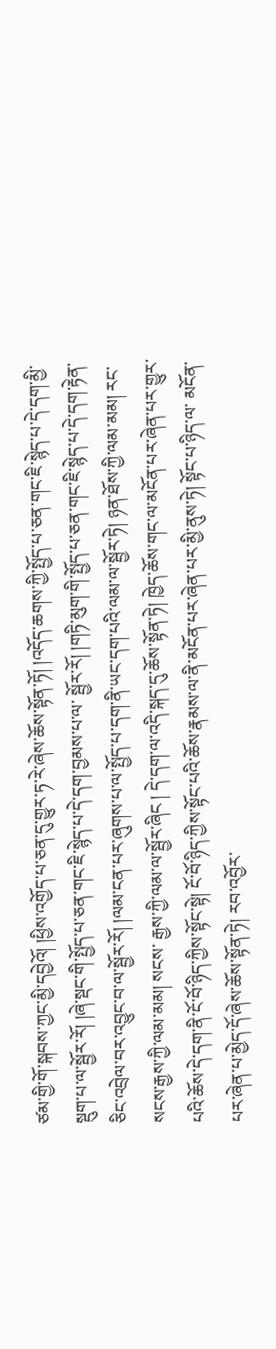ཙམ་གྱི་གོ་སྐབས་ཀྱང་མྱི་དབྱེའོ། །ཕྱིས་འགྱོད་པ་ཅན་དུ་གྱུར་ཏ་རེ་ཞེས་ཆོས་སྟོན་ཏོ། །འདོད་ཆགས་ཀྱི་སྤྱོད་པ་ཅན་གང་ཇི་སྙེད་པ་དེ་དག་མྱི་སྡུག་པ་ལ་སྦྱོར་རོ། །ཞེ་སྡང་གི་སྤྱོད་པ་ཅན་གང་ཇི་སྙེད་པ་དེ་དག་བྱམས་པ་ལ་ སྦྱོར་རོ། །གཏི་མུག་གི་སྤྱོད་པ་ཅན་གང་ཇི་སྙེད་པ་དེ་དག་རྟེན་ཅིང་འབྲེལ་བར་འབྱུང་བ་ལ་སྦྱོར་རོ། །ལམ་ངན་པར་ཞུགས་པ་ལ་སྤྱོད་པ་དག་ནི་ཡང་དག་པའི་ལམ་ལ་སྦྱོར་ཏེ། ཉན་ཐོས་ཀྱི་ལམ་མམ། རང་སངས་རྒྱས་ཀྱི་ལམ་མམ། སངས་ རྒྱས་ཀྱི་ལམ་ལ་སྦྱོར་ཞིང ། དེ་དག་ལ་འདི་སྐད་དུ་ཆོས་སྟོན་ཏེ། ཁྱེད་ཆོས་གང་ལ་མངོན་པར་ཞེན་པར་གྱུར་པའི་ཆོས་དེ་དག་ནི་ངོ་བོ་ཉིད་ཀྱིས་སྟོང་སྟེ། ངོ་བོ་ཉིད་ཀྱིས་སྟོང་པའི་ཆོས་རྣམས་ལ་ནི་མངོན་པར་ཞེན་པར་མྱི་ནུས་ཏེ། སྟོང་པ་ཉིད་ལ་ མངོན་པར་ཞེན་པ་མྱེད་དོ་ཞེས་ཆོས་སྟོན་ཏེ། རབ་འབྱོར་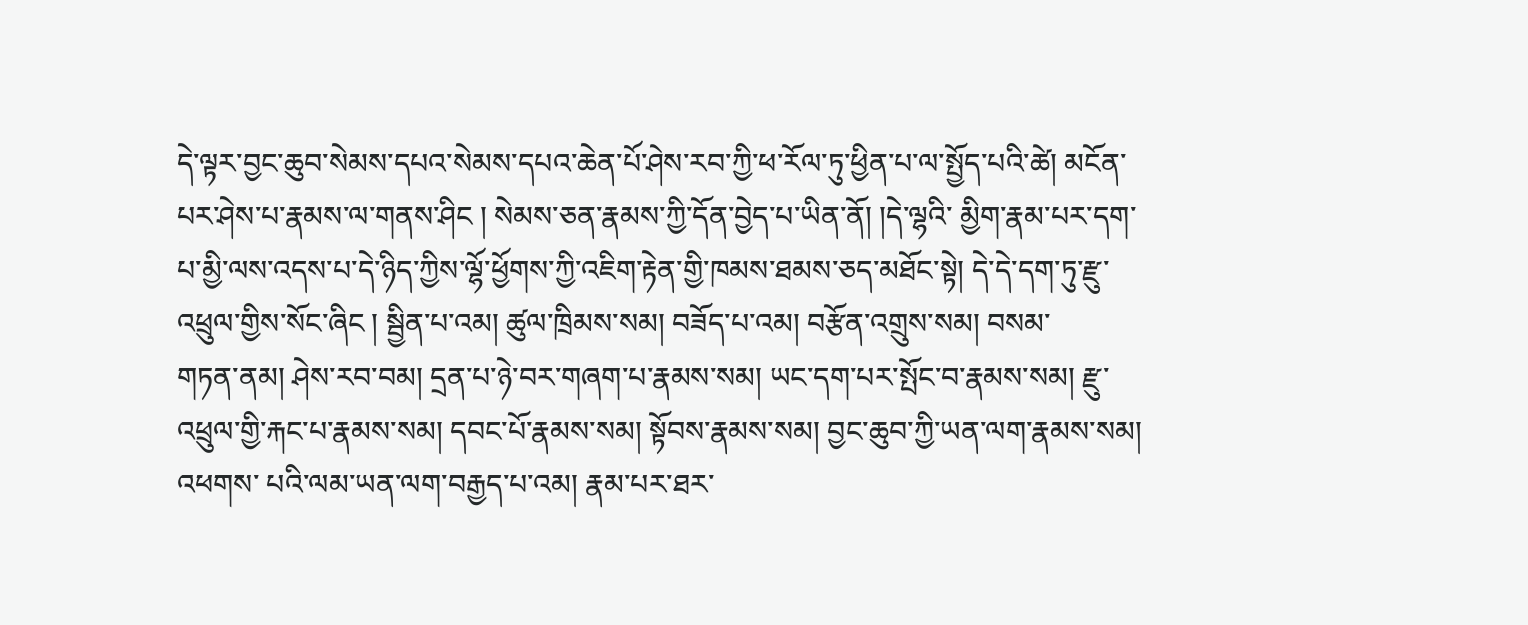དེ་ལྟར་བྱང་ཆུབ་སེམས་དཔའ་སེམས་དཔའ་ཆེན་པོ་ཤེས་རབ་ཀྱི་ཕ་རོལ་ཏུ་ཕྱིན་པ་ལ་སྤྱོད་པའི་ཚེ། མངོན་པར་ཤེས་པ་རྣམས་ལ་གནས་ཤིང ། སེམས་ཅན་རྣམས་ཀྱི་དོན་བྱེད་པ་ཡིན་ནོ། །དེ་ལྷའི་ མྱིག་རྣམ་པར་དག་པ་མྱི་ལས་འདས་པ་དེ་ཉིད་ཀྱིས་ལྷོ་ཕྱོགས་ཀྱི་འཇིག་རྟེན་གྱི་ཁམས་ཐམས་ཅད་མཐོང་སྟེ། དེ་དེ་དག་ཏུ་རྫུ་འཕྲུལ་གྱིས་སོང་ཞིང ། སྦྱིན་པ་འམ། ཚུལ་ཁྲིམས་སམ། བཟོད་པ་འམ། བརྩོན་འགྲུས་སམ། བསམ་
གཏན་ནམ། ཤེས་རབ་བམ། དྲན་པ་ཉེ་བར་གཞག་པ་རྣམས་སམ། ཡང་དག་པར་སྤོང་བ་རྣམས་སམ། རྫུ་འཕྲུལ་གྱི་རྐང་པ་རྣམས་སམ། དབང་པོ་རྣམས་སམ། སྟོབས་རྣམས་སམ། བྱང་ཆུབ་ཀྱི་ཡན་ལག་རྣམས་སམ། འཕགས་ པའི་ལམ་ཡན་ལག་བརྒྱད་པ་འམ། རྣམ་པར་ཐར་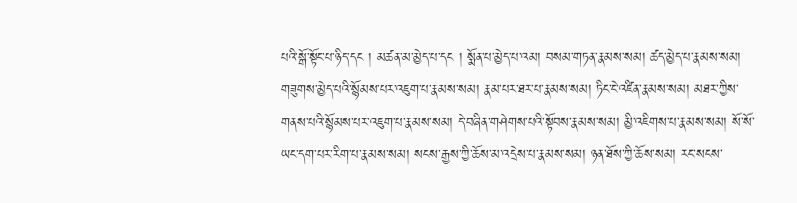པའི་སྒོ་སྟོང་པ་ཉིད་དང ། མཚན་མ་མྱེད་པ་དང ། སྨོན་པ་མྱེད་པ་འམ། བསམ་གཏན་རྣམས་སམ། ཚད་མྱེད་པ་རྣམས་སམ། གཟུགས་མྱེད་པའི་སྙོམས་པར་འཇུག་པ་རྣམས་སམ། རྣམ་པར་ཐར་པ་རྣམས་སམ། ཏིང་ངེ་འཛིན་རྣམས་སམ། མཐར་ཀྱིས་གནས་པའི་སྙོམས་པར་འཇུག་པ་རྣམས་སམ། དེ་བཞིན་གཤེགས་པའི་སྟོབས་རྣམས་སམ། མྱི་འཇིགས་པ་རྣམས་སམ། སོ་སོ་ཡང་དག་པར་རིག་པ་རྣམས་སམ། སངས་རྒྱས་ཀྱི་ཆོས་མ་འདྲེས་པ་རྣམས་སམ། ཉན་ཐོས་ཀྱི་ཆོས་སམ། རང་སངས་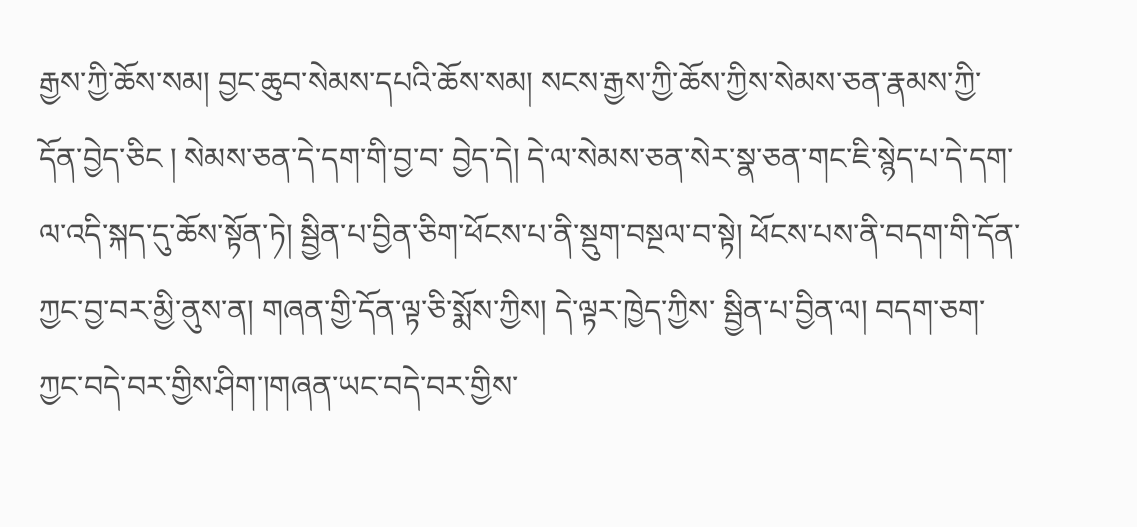རྒྱས་ཀྱི་ཆོས་སམ། བྱང་ཆུབ་སེམས་དཔའི་ཆོས་སམ། སངས་རྒྱས་ཀྱི་ཆོས་ཀྱིས་སེམས་ཅན་རྣམས་ཀྱི་དོན་བྱེད་ཅིང ། སེམས་ཅན་དེ་དག་གི་བྱ་བ་ བྱེད་དེ། དེ་ལ་སེམས་ཅན་སེར་སྣ་ཅན་གང་ཇི་སྙེད་པ་དེ་དག་ལ་འདི་སྐད་དུ་ཆོས་སྟོན་ཏེ། སྦྱིན་པ་བྱིན་ཅིག་ཕོངས་པ་ནི་སྡུག་བསྔལ་བ་སྟེ། ཕོངས་པས་ནི་བདག་གི་དོན་ཀྱང་བྱ་བར་མྱི་ནུས་ན། གཞན་གྱི་དོན་ལྟ་ཅི་སྨོས་ཀྱིས། དེ་ལྟར་ཁྱེད་ཀྱིས་ སྦྱིན་པ་བྱིན་ལ། བདག་ཅག་ཀྱང་བདེ་བར་གྱིས་ཤིག་།གཞན་ཡང་བདེ་བར་གྱིས་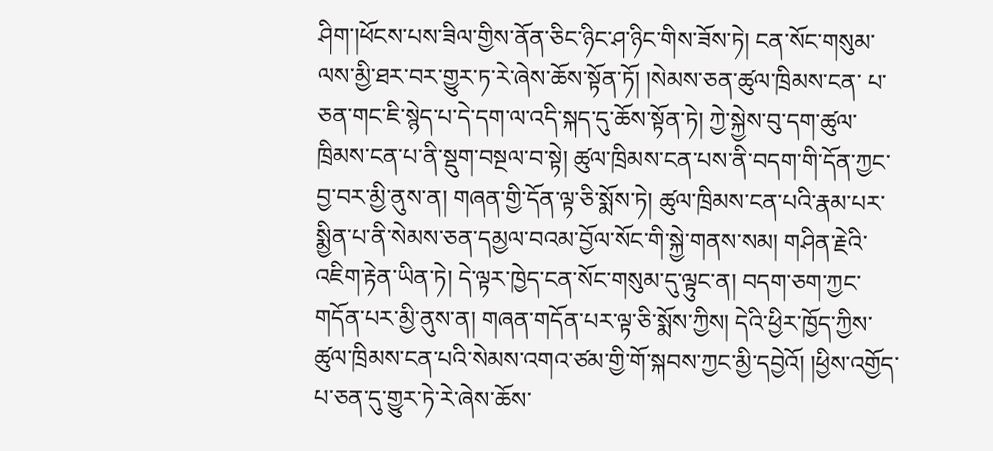ཤིག་།ཕོངས་པས་ཟིལ་གྱིས་ནོན་ཅིང་ཉིང་ཤ་ཉིང་གིས་ཟོས་ཏེ། ངན་སོང་གསུམ་ལས་མྱི་ཐར་བར་གྱུར་ཏ་རེ་ཞེས་ཆོས་སྟོན་ཏོ། །སེམས་ཅན་ཚུལ་ཁྲིམས་ངན་ པ་ཅན་གང་ཇི་སྙེད་པ་དེ་དག་ལ་འདི་སྐད་དུ་ཆོས་སྟོན་ཏེ། ཀྱེ་སྐྱེས་བུ་དག་ཚུལ་ཁྲིམས་ངན་པ་ནི་སྡུག་བསྔལ་བ་སྟེ། ཚུལ་ཁྲིམས་ངན་པས་ནི་བདག་གི་དོན་ཀྱང་བྱ་བར་མྱི་ནུས་ན། གཞན་གྱི་དོན་ལྟ་ཅི་སྨོས་ཏེ། ཚུལ་ཁྲིམས་ངན་པའི་རྣམ་པར་
སྨྱིན་པ་ནི་སེམས་ཅན་དམྱལ་བའམ་བྱོལ་སོང་གི་སྐྱེ་གནས་སམ། གཤིན་རྗེའི་འཇིག་རྟེན་ཡིན་ཏེ། དེ་ལྟར་ཁྱེད་ངན་སོང་གསུམ་དུ་ལྟུང་ན། བདག་ཅག་ཀྱང་གདོན་པར་མྱི་ནུས་ན། གཞན་གདོན་པར་ལྟ་ཅི་སྨོས་ཀྱིས། དེའི་ཕྱིར་ཁྱོད་ཀྱིས་ཚུལ་ཁྲིམས་ངན་པའི་སེམས་འགའ་ཙམ་གྱི་གོ་སྐབས་ཀྱང་མྱི་དབྱེའོ། །ཕྱིས་འགྱོད་པ་ཅན་དུ་གྱུར་ཏེ་རེ་ཞེས་ཆོས་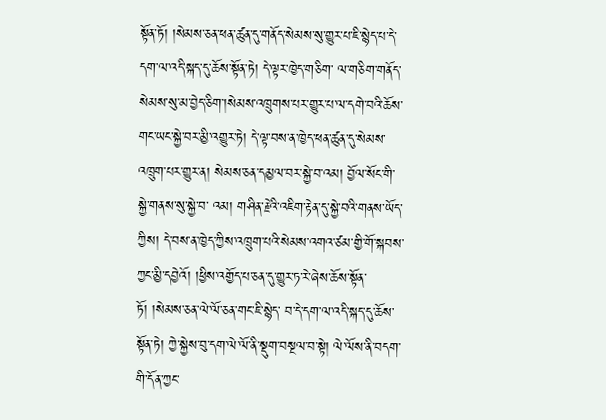སྟོན་ཏོ། །སེམས་ཅན་ཕན་ཚུན་དུ་གནོད་སེམས་སུ་གྱུར་པ་ཇི་སྙེད་པ་དེ་དག་ལ་འདི་སྐད་དུ་ཆོས་སྟོན་ཏེ། དེ་ལྟར་ཁྱེད་གཅིག་ ལ་གཅིག་གནོད་སེམས་སུ་མ་བྱེད་ཅིག་།སེམས་འཁྲུགས་པར་གྱུར་པ་ལ་དགེ་བའི་ཆོས་གང་ཡང་སྐྱེ་བར་མྱི་འགྱུར་ཏེ། དེ་ལྟ་བས་ན་ཁྱེད་ཕན་ཚུན་དུ་སེམས་འཁྲུག་པར་གྱུར་ན། སེམས་ཅན་དམྱལ་བར་སྐྱེ་བ་འམ། བྱོལ་སོང་གི་སྐྱེ་གནས་སུ་སྐྱེ་བ་ འམ། གཤིན་རྗེའི་འཇིག་རྟེན་དུ་སྐྱེ་བའི་གནས་ཡོད་ཀྱིས། དེ་བས་ན་ཁྱེད་ཀྱིས་འཁྲུག་པའི་སེམས་འགའ་ཙམ་གྱི་གོ་སྐབས་ཀྱང་མྱི་དབྱེའོ། །ཕྱིས་འགྱོད་པ་ཅན་དུ་གྱུར་ཏ་རེ་ཞེས་ཆོས་སྟོན་ཏོ། །སེམས་ཅན་ལེ་ལོ་ཅན་གང་ཇི་སྙེད་ བ་དེ་དག་ལ་འདི་སྐད་དུ་ཆོས་སྟོན་ཏེ། ཀྱེ་སྐྱེས་བུ་དག་ལེ་ལོ་ནི་སྡུག་བསྔལ་བ་སྟེ། ལེ་ལོས་ནི་བདག་གི་དོན་ཀྱང་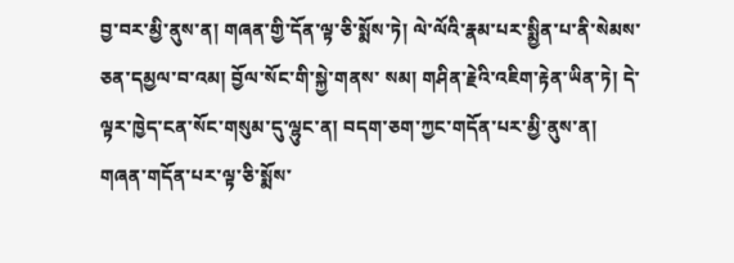བྱ་བར་མྱི་ནུས་ན། གཞན་གྱི་དོན་ལྟ་ཅི་སྨོས་ཏེ། ལེ་ལོའི་རྣམ་པར་སྨྱིན་པ་ནི་སེམས་ཅན་དམྱལ་བ་འམ། བྱོལ་སོང་གི་སྐྱེ་གནས་ སམ། གཤིན་རྗེའི་འཇིག་རྟེན་ཡིན་ཏེ། དེ་ལྟར་ཁྱེད་ངན་སོང་གསུམ་དུ་ལྷུང་ན། བདག་ཅག་ཀྱང་གདོན་པར་མྱི་ནུས་ན། གཞན་གདོན་པར་ལྟ་ཅི་སྨོས་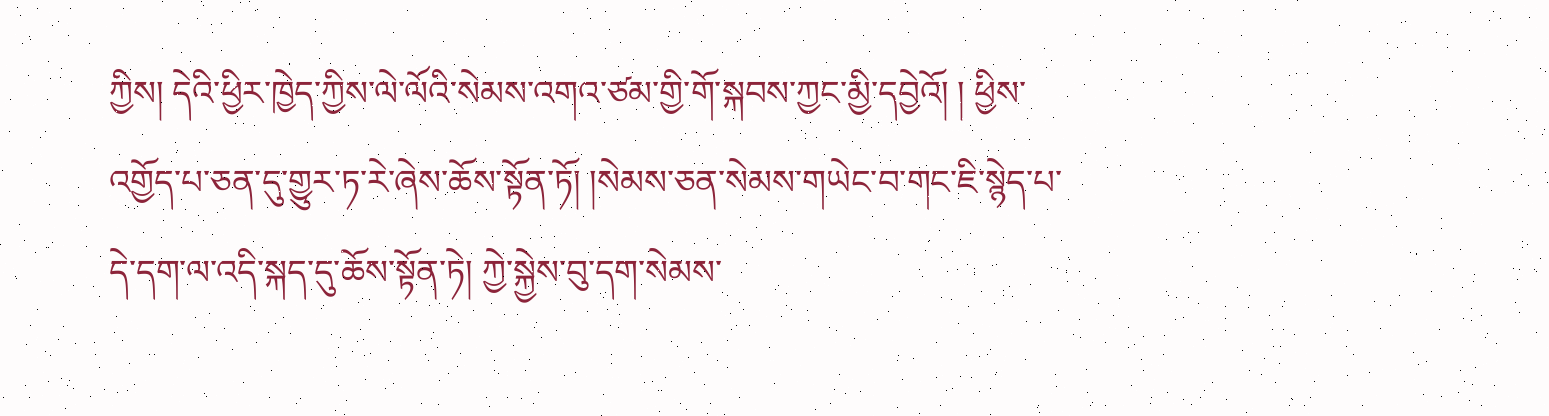ཀྱིས། དེའི་ཕྱིར་ཁྱེད་ཀྱིས་ལེ་ལོའི་སེམས་འགའ་ཙམ་གྱི་གོ་སྐབས་ཀྱང་མྱི་དབྱེའོ། ། ཕྱིས་འགྱོད་པ་ཅན་དུ་གྱུར་ཏ་རེ་ཞེས་ཆོས་སྟོན་ཏོ། །སེམས་ཅན་སེམས་གཡེང་བ་གང་ཇི་སྙེད་པ་དེ་དག་ལ་འདི་སྐད་དུ་ཆོས་སྟོན་ཏེ། ཀྱེ་སྐྱེས་བུ་དག་སེམས་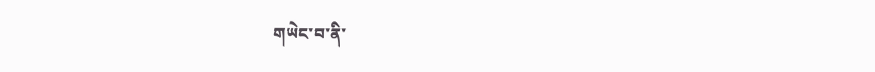གཡེང་བ་ནི་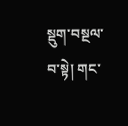སྡུག་བསྔལ་བ་སྟེ། གང་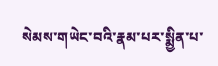སེམས་གཡེང་བའི་རྣམ་པར་སྨྱིན་པ་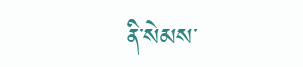ནི་སེམས་